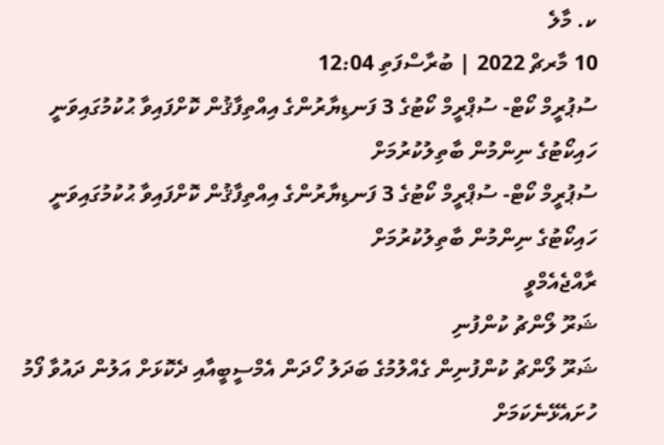ކ. މާލެ
10 މާރޗް 2022 | ބުރާސްފަތި 12:04
ސުޕުރީމް ކޯޓް- ސުޕްރީމް ކޯޓުގެ 3 ފަނޑިޔާރުންގެ އިއްތިފާޤުން ކޮށްފައިވާ ޙުކުމުގައިވަނީ ހައިކޯޓުގެ ނިންމުން ބާތިލުކުރުމަށް
ސުޕުރީމް ކޯޓް- ސުޕްރީމް ކޯޓުގެ 3 ފަނޑިޔާރުންގެ އިއްތިފާޤުން ކޮށްފައިވާ ޙުކުމުގައިވަނީ ހައިކޯޓުގެ ނިންމުން ބާތިލުކުރުމަށް
ރާއްޖެއެމްވީ
ޝަރޫ ލޯންޗު ކުންފުނި
ޝަރޫ ލޯންޗު ކުންފުނިން ގެއްލުމުގެ ބަދަލު ހޯދަން އެމްސީބީއާއި ދެކޮޅަށް އަލުން ދައުވާ ފޯމު ހުށައެޅޭނެކަމަށް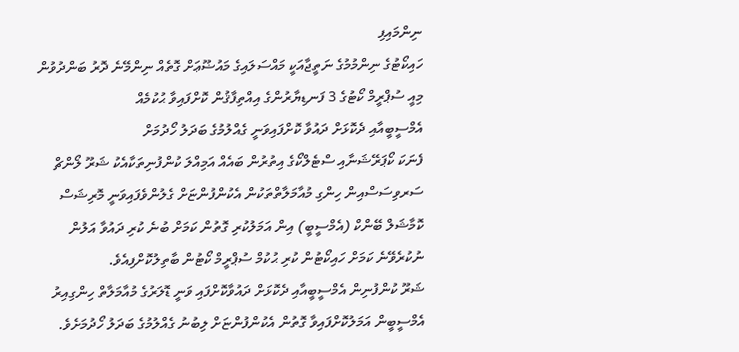ނިންމައިފި
ހައިކޯޓުގެ ނިންމުމުގެ ނަތީޖާއަކީ މައްސަލައިގެ މައުޟޫޢަށް ގޮތެއް ނިންމޭނެ ދޮރު ބަންދުވުން
މިއީ ސުޕްރީމް ކޯޓުގެ 3 ފަނޑިޔާރުންގެ އިއްތިފާޤުން ކޮށްފައިވާ ޙުކުމެއް
އެމްސީބީއާއި ދެކޮޅަށް ދައުވާ ކޮށްފައިވަނީ ގެއްލުމުގެ ބަދަލު ހޯދުމަށް
ފެނަކަ ކޯޕަރޭޝަނާއި ސްޓެލްކޯގެ އިތުރުން ބައެއް އަމިއްލަ ކުންފުނިތަކާއެކު ޝަރޫ ލޯންޗް ސަރވިސަސްއިން ހިންގި މުއާމަލާތްތަކުން އެކުންފުންޏަށް ގެލުންވެފައިވަނީ މޮރިޝަސް ކޮމާޝަލް ބޭންކް (އެމްސީބީ) އިން އަމަލުކުރި ގޮތުން ކަމަށް ބުނެ ކުރި ދައުވާ އަލުން ނުކުރެވޭނެ ކަމަށް ހައިކޯޓުން ކުރި ޙުކުމް ސުޕްރީމް ކޯޓުން ބާތިލުކޮށްފިއެވެ.
ޝަރޫ ކުންފުނިން އެމްސީބީއާއި ދެކޮޅަށް ދައުވާކޮށްފައި ވަނީ ޑޮލަރުގެ މުއާމަލާތް ހިންގިއިރު އެމްސީބީން އަމަލުކޮށްފައިވާ ގޮތުން އެކުންފުންޏަށް ލިބުނު ގެއްލުމުގެ ބަދަލު ހޯދުމަށެވެ.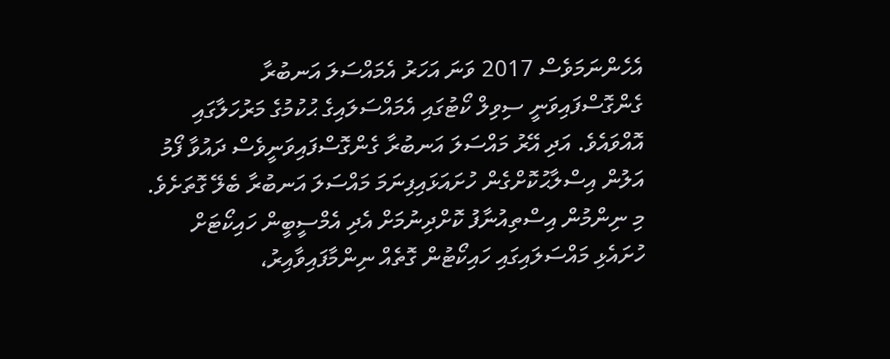އެހެންނަމަވެސް 2017 ވަނަ އަހަރު އެމައްސަލަ އަނބުރާ ގެންގޮސްފައިވަނީ ސިވިލް ކޯޓުގައި އެމައްސަލައިގެ ޙުކުމުގެ މަރުހަލާގައި އޮއްވައެވެ. އަދި އޭރު މައްސަލަ އަނބުރާ ގެންގޮސްފައިވަނީވެސް ދައުވާ ފޯމު އަލުން އިސްލާޙުކޮށްގެން ހުށައަޅައިފިނަމަ މައްސަލަ އަނބުރާ ބެލޭ ގޮތަށެވެ.
މި ނިންމުން އިސްތިއުނާފު ކޮށްދިނުމަށް އެދި އެމްސީބީން ހައިކޯޓަށް ހުށައެޅި މައްސަލައިގައި ހައިކޯޓުން ގޮތެއް ނިންމާފައިވާއިރު،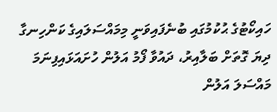ހައިކޯޓުގެ ޙުކުމުގައި ބުނެފައިވަނީ މިމައްސަލައިގެ ކަންހިނގާ ދިޔަ ގޮތަށް ބަލާއިރު، ދައުވާ ފޯމު އަލުން ހުށައަޅައިފިނަމަ މައްސަލަ އަލުން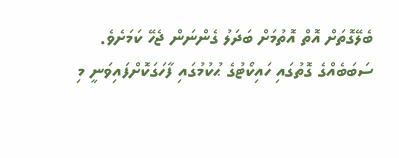ބެލޭގޮތަށް އޮތް އޮތުމަށް ބަދަލު ގެންނަން ޖެހޭ ކަމަށެވެ.
ސަބަބެއްގެ ގޮތުގައި ހައިކޯޓުގެ ޙުކުމުގައި ފާހަގަކޮށްފައިވަނީ މި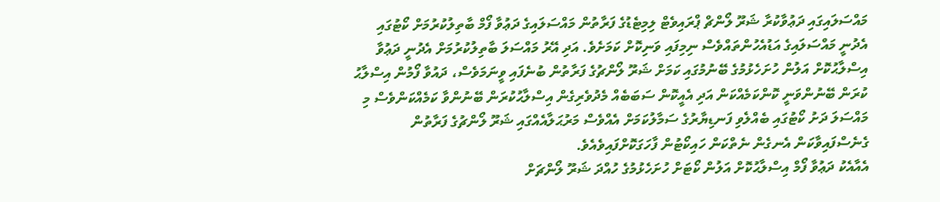މައްސަލައިގައި ދަޢުވާކުރާ ޝަރޫ ލޯންޗް ޕްރައިވެޓް ލިމިޓެޑުގެ ފަރާތުން މައްސަލައިގެ ދަޢުވާ ފޯމް ބާތިލުކުރުމަށް ކޯޓުގައި އެދުނީ މައްސަލައިގެ އަޑުއެހުންތައްވެސް ނިމިފައި ވަނިކޮށް ކަމަށެވެ. އަދި އޭރު މައްސަލަ ބާތިލުކުރުމަށް އެދުނީ ދަޢުވާ އިސްލާޙުކޮށް އަލުން ހުށަހެޅުމުގެ ބޭނުމުގައި ކަމަށް ޝަރޫ ލޯންޗުގެ ފަރާތުން ބުނެފައި ވީނަމަވެސް، ދައުވާ ފޯމުން އިސްލާޙު ކުރަން ބޭނުންވަނީ ކޮންކަމެއްކަން އަދި އެއީކޮން ސަބަބެއް މެދުވެރިގެން އިސްލާޙުކުރަން ބޭނުންވާ ކަމެއްކަންވެސް މި މައްސަލަ ދަށު ކޯޓުގައި ބެއްލެވި ފަނޑިޔާރުގެ ސަމާލުކަމަށް އެއްވެސް މަރުޙަލާއެއްގައި ޝަރޫ ލޯންޗުގެ ފަރާތުން ގެނެސްފައިވާކަން އެނގެން ނެތްކަން ހައިކޯޓުން ފާހަގަކޮށްފައިވެއެވެ.
އެއާއެކު ދަޢުވާ ފޯމް އިސްލާޙުކޮށް އަލުން ކޯޓަށް ހުށަހެޅުމުގެ ހުއްދަ ޝަރޫ ލޯންޗަށް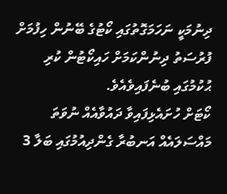ދިނުމަކީ ނަހަމަގޮތުގައި ކޯޓުގެ ބޭނުން ހިފުމަށް ފުރުސަތު ދިނުންކަމަށް ހައިކޯޓުން ކުރި ޙުކުމުގައި ބުނެފައިވެއެވެ.
ކޯޓަށް ހުށައެޅިފައިވާ ދައުވާއެއް ނުވަތަ މައްސަލައެއް އަނބުރާ ގެންދިއުމުގައި ބަލާ 3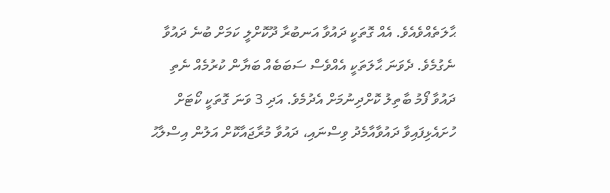ޙާލަތެއްވެއެވެ. އެއް ގޮތަކީ ދައުވާ އަނބުރާ ދޫކޮށްލީ ކަމަށް ބުނެ ދައުވާ ނެގުމެވެ. ދެވަނަ ޙާލަތަކީ އެއްވެސް ސަބަބެއް ބަޔާން ކުރުމެއް ނެތި ދައުވާ ފޯމު ބާތިލު ކޮށްދިނުމަށް އެދުމެވެ. އަދި 3 ވަނަ ގޮތަކީ ކޯޓަށް ހުށައެޅިފައިވާ ދައުވާއާމެދު ވިސްނައި، ދައުވާ މުރާޖައާކޮށް އަލުން އިސްލާޙު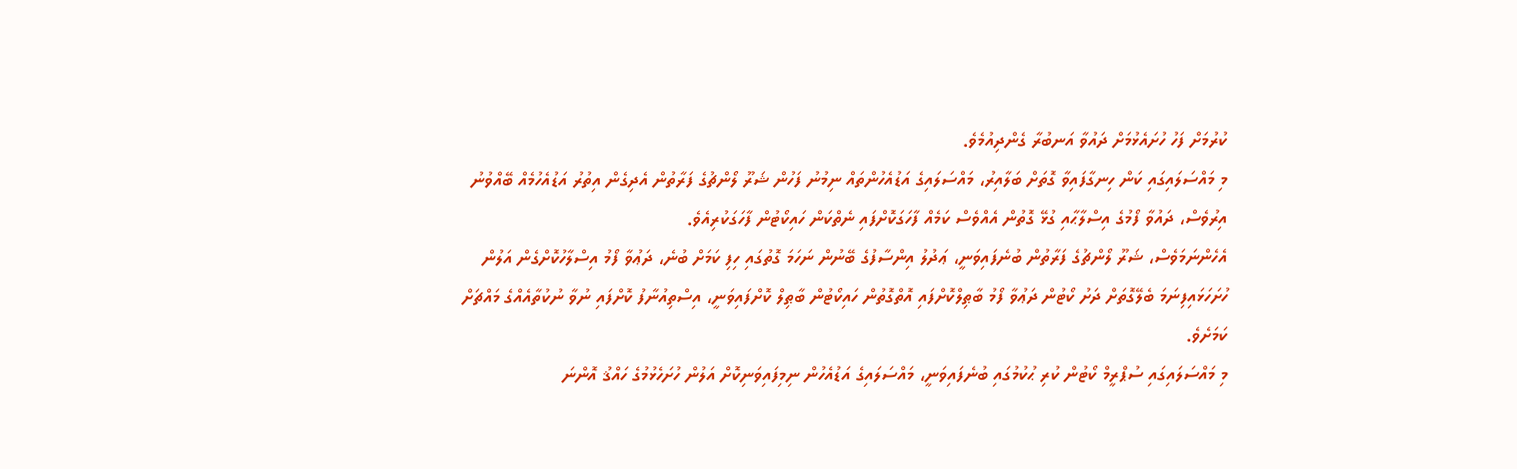ކުރުމަށް ފަހު ހުށައެޅުމަށް ދައުވާ އަނބުރާ ގެންދިއުމެވެ.
މި މައްސަލައިގައި ކަން ހިނގާފައިވާ ގޮތަށް ބަލާއިރު، މައްސަލައިގެ އަޑުއެހުންތައް ނިމުނު ފަހުން ޝަރޫ ލޯންޗުގެ ފަރާތުން އެދިގެން އިތުރު އަޑުއެހުމެއް ބޭއްވުނު އިރުވެސް، ދައުވާ ފޯމުގެ އިސްލާޙާއި ގުޅޭ ގޮތުން އެއްވެސް ކަމެއް ފާހަގަކޮށްފައި ނެތްކަން ހައިކޯޓުން ފާހަގަކުރިއެވެ.
އެހެންނަމަވެސް، ޝަރޫ ލޯންޗުގެ ފަރާތުން ބުނެފައިވަނީ، ޢަދުލު އިންސާފުގެ ބޭނުން ނަހަމަ ގޮތުގައި ހިފި ކަމަށް ބުނެ، ދަޢުވާ ފޯމު އިސްލާހުކޮށްގެން އަލުން ހުށަހަޅައިފިނަމަ ބެލޭގޮތަށް ދަށު ކޯޓުން ދަޢުވާ ފޯމު ބާޠިލްކޮށްފައި އޮތްގޮތުން ހައިކޯޓުން ބާޠިލް ކޮށްފައިވަނީ، އިސްތިއުނާފު ކޮށްފައި ނުވާ ނުކުތާއެއްގެ މައްޗަށް ކަމަށެވެ.
މި މައްސަލައިގައި ސުޕްރީމް ކޯޓުން ކުރި ޙުކުމުގައި ބުނެފައިވަނީ، މައްސަލައިގެ އަޑުއެހުން ނިމިފައިވަނިކޮށް އަލުން ހުށަހެޅުމުގެ ހައްޤު އޮންނަ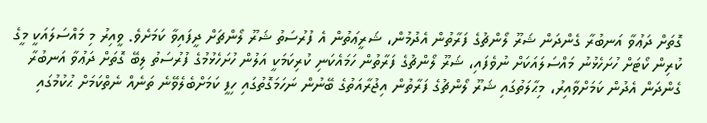ގޮތަށް ދަޢުވާ އަނބުރާ ގެންދަން ޝަރޫ ލޯންޗުގެ ފަރާތުން އެދުމުން، ޝަރީޢަތުން އެ ފުރުސަތު ޝަރޫ ލޯންޗަށް ދީފައިވާ ކަމަށެވެ. ވީއިރު މި މައްސަލައަކީ މީގެ ކުރިން ކޯޓަށް ހުށަހެޅުނު މައްސަލައަކަށް ނުވެފައި، ޝަރޫ ލޯންޗުގެ ފަރާތުން ހަމައެކަނި ކުރިކަމަކީ އަލުން ހުށަހެޅުމުގެ ފުރުސަތު ލިބޭ ގޮތަށް ދަޢުވާ އަނބުރާ ގެންދަން އެދުން ކަމަށްވާއިރު، މިޙާލަތުގައި ޝަރޫ ލޯންޗުގެ ފަރާތުން އިޖުރާއަތުގެ ބޭނުން ނަހަމަގޮތުގައި ހިފީ ކަމަށްބެލެވޭނެ ތަނެއް ނެތްކަމަށް ޙުކުމުގައި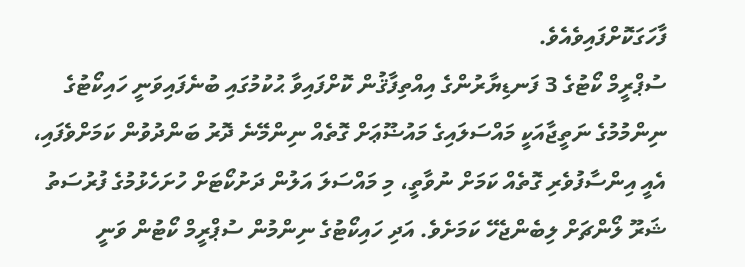ފާހަގަކޮށްފައިވެއެވެ.
ސުޕްރީމް ކޯޓުގެ 3 ފަނޑިޔާރުންގެ އިއްތިފާޤުން ކޮށްފައިވާ ޙުކުމުގައި ބުނެފައިވަނީ ހައިކޯޓުގެ ނިންމުމުގެ ނަތީޖާއަކީ މައްސަލައިގެ މައުޟޫޢަށް ގޮތެއް ނިންމޭނެ ދޮރު ބަންދުވުން ކަމަށްވެފައި، އެއީ އިންސާފުވެރި ގޮތެއް ކަމަށް ނުވާތީ، މި މައްސަލަ އަލުން ދަށުކޯޓަށް ހުށަހެޅުމުގެ ފުރުސަތު ޝަރޫ ލޯންޗަށް ލިބެންޖެހޭ ކަމަށެވެ. އަދި ހައިކޯޓުގެ ނިންމުން ސުޕްރީމް ކޯޓުން ވަނީ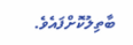ބާތިލުކޮށްފައެވެ.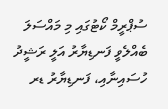ސުޕްރީމް ކޯޓުގައި މި މައްސަލަ ބެއްލެވީ ފަނޑިޔާރު އަލީ ރަޝީދު ހުސައިނާއި، ފަނޑިޔާރު ޑރ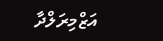އަޒްމިރަލްދާ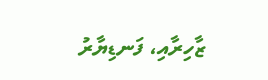ޒާހިރާއި، ފަނޑިޔާރު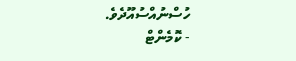ހުސްނުއްސުއޫދެވެ.
- ކޮމެންޓް